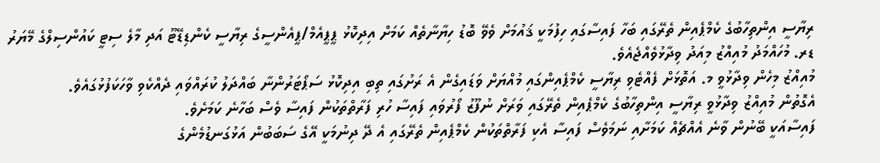ރިޔާސީ އިންތިހާބުގެ ކެމްޕެއިން ތެރޭގައި ބަހާ ފައިސާގައި ހިފުމަކީ ޤައުމަށް ވެވޭ ބޮޑު ހިޔާނާތެއް ކަމަށް އިދިކޮޅު ޕީޕީއެމް/ޕީއެންސީގެ ރިޔާސީ ކެންޑިޑޭޓޫ އަދި މާލެ ސިޓީ ކައުންސިލްގެ މޭޔަރު ޑރ. މުހައްމަދު މުއިއްޒު މިއަދު ވިދާޅުވެއްޖެއެވެ.
މުއިއްޒު މިހެން ވިދާޅުވީ މ. އަތޮޅަށް ފެއްޓެވި ރިޔާސީ ކެމްޕެއިންގައި މުއްޔަށް ވަޑައިގެން އެ ރަށުގައި ތިބި އިދިކޮޅު ސަޕޯޓަރުންނާ ބައްދަލު ކުރައްވައި ދެއްކެވި ވާހަކަފުޅުގައެވެ.
އެގޮތުން މުއިއްޒު ވިދާޅުވީ ރިޔާސީ އިންތިހާބުގެ ކެމްޕެއިން ތެރޭގައި ވަރަށް ނުފޫޒު ފޯރުވައި ފައިސާ ހުރި ފަރާތްތަކުން ފައިސާ ވެސް ބަހާނެ ކަމަށެވެ.
ފައިސާއަކީ ބޭނުން ވާނެ އެއްޗެއް ކަމަށާއި ނަމަވެސް ފައިސާ އެކި ފަރާތްތަކުން ކެމްޕެއިން ތެރޭގައި އެ ދޭ ދިނުމަކީ އޭގެ ސަބަބުން އަޅުގަނޑުމެންގެ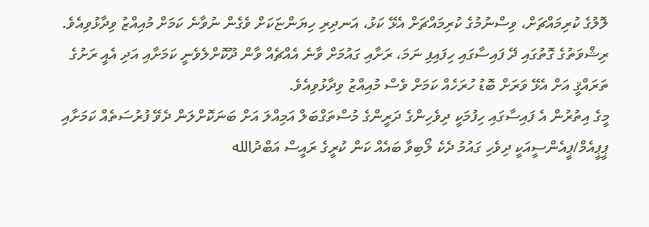ލޮލުގެ ކުރިމައްޗަށް، ވިސްނުމުގެ ކުރިމައްޗަށް އެޅޭ ކަޅު، އަނދިރި ހިޔަންޏަކަށް ވެގެން ނުވާނެ ކަމަށް މުއިއްޒު ވިދާޅުވިއެވެ.
ރިޝްވަތުގެ ގޮތުގައި ދޭ ފައިސާގައި ހިފައިފި ނަމަ، ރަށާއި ގައުމަށް ވާނެ އެއްޗެއް ވާން ދޫކޮށްލެވެނީ ކަމަށާއި އަދި އެއީ ރަށުގެ ތަރައްޤީ އަށް އެޅޭ ވަރަށް ބޮޑު ހުރަހެއް ކަމަށް ވެސް މުއިއްޒު ވިދާޅުވިއެވެ.
މީގެ އިތުރުން އެ ފައިސާގައި ހިފުމަކީ ދިވެހިންގެ ދަރީންގެ މުސްތަގްބަލް އަމިއްލަ އަށް ބަނަކޮށްލަން ދެވޭ ފުރުސަތެއް ކަމަށާއި ޕީޕީއެމް/ޕީއެންސީއަކީ ދިވެހި ގައުމު ދެކެ ލޯބިވާ ބައެއް ކަން ކުރީގެ ރައީސް އަބްދުالله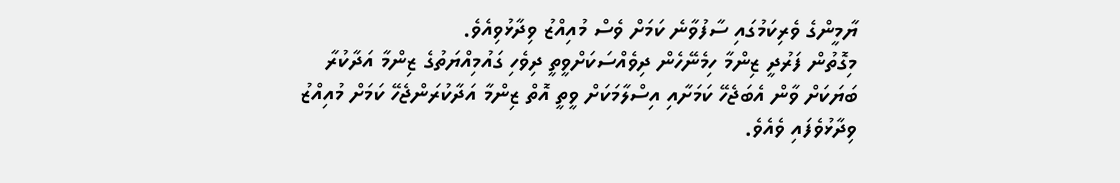ޔާމީންގެ ވެރިކަމުގައި ސާފުވާނެ ކަމަށް ވެސް މުއިއްޒު ވިދާޅުވިއެވެ.
މިގޮތުން ފަރުދީ ޒިންމާ ހިމެނޭހެން ދިވެއްސަކަށްވީތީ ދިވެހި ގައުމިއްޔަތުގެ ޒިންމާ އަދާކުރާ ބަޔަކަށް ވާން އެބަޖެހޭ ކަމަށާއި އިސްލާމަކަށް ވީތީ އޮތް ޒިންމާ އަދާކުރަންޖެހޭ ކަމަށް މުއިއްޒު ވިދާޅުވެފައި ވެއެވެ.